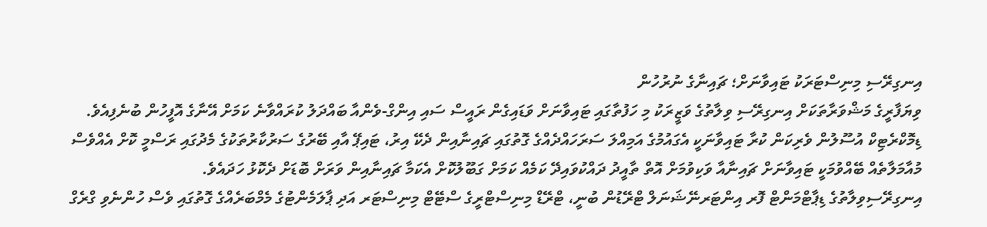އިނގިރޭސި މިނިސްޓަރަކު ޓައިވާނަށް؛ ޗައިނާގެ ނުރުހުން
ވިޔަފާރީގެ މަޝްވަރާތަކަށް އިނގިރޭސި ވިލާތުގެ ވަޒީރަކު މި ހަފުތާގައި ޓައިވާނަށް ވަޑައިގެން ރައީސް ސައި އިންގް-ވެންއާ ބައްދަލު ކުރައްވާނެ ކަމަށް އޭނާގެ އޮފީހުން ބުނެފިއެވެ.
ޑިމޮކްރެޓިކް އުސޫލުން ވެރިކަން ކުރާ ޓައިވާނަކީ އެގައުމުގެ އަމިއްލަ ސަރަހައްދެއްގެ ގޮތުގައި ޗައިނާއިން ދެކޭ އިރު، ޓައިޕޭ އާއި ބޭރުގެ ސަރުކާރުތަކުގެ މެދުގައި ރަސްމީ ކޮށް އެއްވެސް މުއާމަލާތެއް ބޭއްވުމަކީ ޓައިވާނަށް ޗައިނާއާ ވަކިވުމަށް އޮތް ތާއީދު ދައްކުވައިދޭ ކަމެއް ކަމަށް ގަބޫލުކޮށް އެކަމާ ޗައިނާއިން ވަރަށް ބޮޑަށް ދެކޮޅު ހަދައެވެ.
އިނގިރޭސިވިލާތުގެ ޑިޕާޓްމަންޓް ފޮރ އިންޓަރނޭޝަނަލް ޓްރޭޑުން ބުނީ، ޓްރޭޑް މިނިސްޓްރީގެ ސްޓޭޓް މިނިސްޓަރ އަދި ޕާލަމެންޓުގެ މެމްބަރެއްގެ ގޮތުގައި ވެސް ހުންނެވި ގްރެގް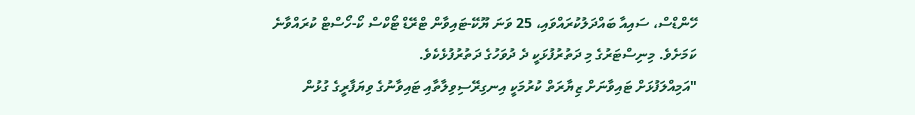ހޭންޑްސް، ސައިއާ ބައްދަލުކުރައްވައި، 25 ވަނަ ޔޫކޭ-ޓައިވާން ޓްރޭޑް ޓޯކްސް ކޯ-ހޯސްޓް ކުރައްވާނެ ކަމަށެވެ. މިނިސްޓަރުގެ މި ދަތުރުފުޅަކީ ދެ ދުވަހުގެ ދަތުރުފުޅެކެވެ.
"އަމިއްލަފުޅަށް ޓައިވާނަށް ޒިޔާރަތް ކުރުމަކީ އިނގިރޭސިވިލާތާއި ޓައިވާނުގެ ވިޔަފާރީގެ ގުޅުން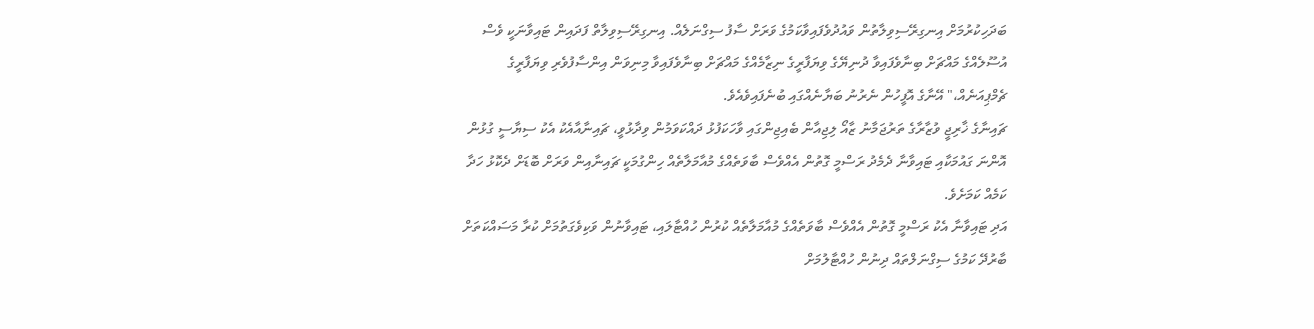ބަދަހިކުރުމަށް އިނގިރޭސިވިލާތުން ވައުދުވެފައިވާކަމުގެ ވަރަށް ސާފު ސިގްނަލެއް. އިނގިރޭސިވިލާތް ފަދައިން ޓައިވާނަކީ ވެސް އުސޫލެއްގެ މައްޗަށް ބިނާވެފައިވާ ދުނިޔޭގެ ވިޔަފާރީގެ ނިޒާމެއްގެ މައްޗަށް ބިނާވެފައިވާ މިނިވަން އިންސާފުވެރި ވިޔަފާރީގެ ޗެމްޕިއަނެއް،" އޭނާގެ އޮފީހުން ނެރުނު ބަޔާނެއްގައި ބުނެފައިވެއެވެ.
ޗައިނާގެ ޚާރިޖީ ވުޒާރާގެ ތަރުޖަމާނު ޒާއޯ ލިޖިއާން ބެއިޖިންގައި ވާހަކަފުޅު ދައްކަވަމުން ވިދާޅުވީ، ޗައިނާއާއެކު އެކު ސިޔާސީ ގުޅުން އޮންނަ ގައުމަކާއި ޓައިވާނާ ދެމެދު ރަސްމީ ގޮތުން އެއްވެސް ބާވަތެއްގެ މުއާމަލާތެއް ހިންގުމަކީ ޗައިނާއިން ވަރަށް ބޮޑަށް ދެކޮޅު ހަދާ ކަމެއް ކަމަށެވެ.
އަދި ޓައިވާނާ އެކު ރަސްމީ ގޮތުން އެއްވެސް ބާވަތެއްގެ މުއާމަލާތެއް ކުރުން ހުއްޓާލައި، ޓައިވާނުން ވަކިވެގަތުމަށް ކުރާ މަސައްކަތަށް ބާރުދޭ ކަމުގެ ސިގްނަލްތައް ދިނުން ހުއްޓާލުމަށް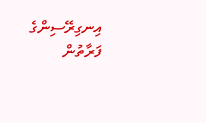އިނގިރޭސިންގެ ފަރާތުން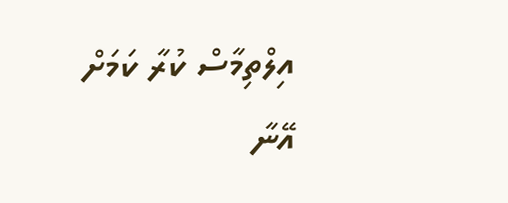އިލްތިމާސް ކުރާ ކަމަށް އޭނާ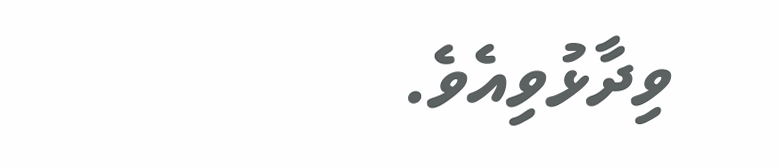ވިދާޅުވިއެވެ.